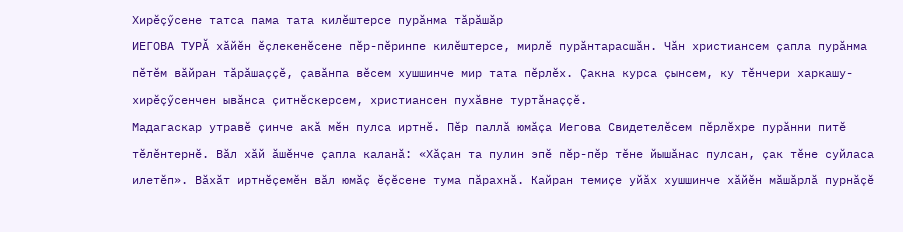Хирӗҫӳсене татса пама тата килӗштерсе пурӑнма тӑрӑшӑр
ИЕГОВА ТУРӐ хӑйӗн ӗҫлекенӗсене пӗр-пӗринпе килӗштерсе, мирлӗ пурӑнтарасшӑн. Чӑн христиансем ҫапла пурӑнма пӗтӗм вӑйран тӑрӑшаҫҫӗ, ҫавӑнпа вӗсем хушшинче мир тата пӗрлӗх. Ҫакна курса ҫынсем, ку тӗнчери харкашу-хирӗҫӳсенчен ывӑнса ҫитнӗскерсем, христиансен пухӑвне туртӑнаҫҫӗ.
Мадагаскар утравӗ ҫинче акӑ мӗн пулса иртнӗ. Пӗр паллӑ юмӑҫа Иегова Свидетелӗсем пӗрлӗхре пурӑнни питӗ тӗлӗнтернӗ. Вӑл хӑй ӑшӗнче ҫапла каланӑ: «Хӑҫан та пулин эпӗ пӗр-пӗр тӗне йышӑнас пулсан, ҫак тӗне суйласа илетӗп». Вӑхӑт иртнӗҫемӗн вӑл юмӑҫ ӗҫӗсене тума пӑрахнӑ. Кайран темиҫе уйӑх хушшинче хӑйӗн мӑшӑрлӑ пурнӑҫӗ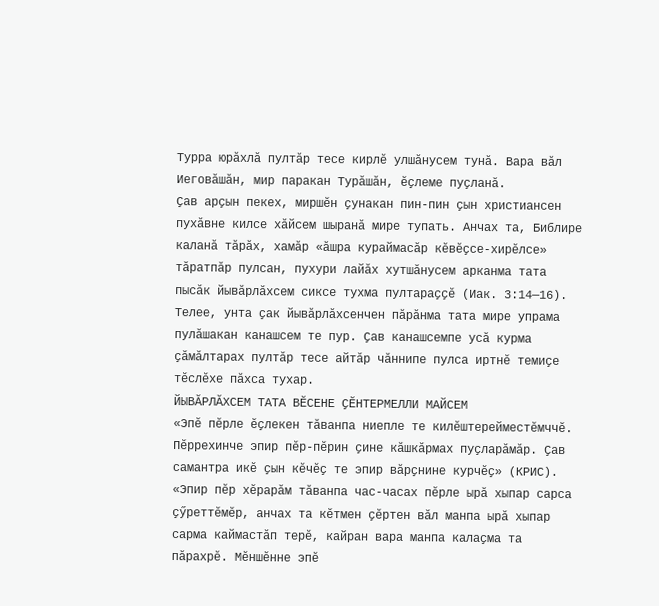Турра юрӑхлӑ пултӑр тесе кирлӗ улшӑнусем тунӑ. Вара вӑл Иеговӑшӑн, мир паракан Турӑшӑн, ӗҫлеме пуҫланӑ.
Ҫав арҫын пекех, миршӗн ҫунакан пин-пин ҫын христиансен пухӑвне килсе хӑйсем шыранӑ мире тупать. Анчах та, Библире каланӑ тӑрӑх, хамӑр «ӑшра кураймасӑр кӗвӗҫсе-хирӗлсе» тӑратпӑр пулсан, пухури лайӑх хутшӑнусем арканма тата пысӑк йывӑрлӑхсем сиксе тухма пултараҫҫӗ (Иак. 3:14—16). Телее, унта ҫак йывӑрлӑхсенчен пӑрӑнма тата мире упрама пулӑшакан канашсем те пур. Ҫав канашсемпе усӑ курма ҫӑмӑлтарах пултӑр тесе айтӑр чӑннипе пулса иртнӗ темиҫе тӗслӗхе пӑхса тухар.
ЙЫВӐРЛӐХСЕМ ТАТА ВӖСЕНЕ ҪӖНТЕРМЕЛЛИ МАЙСЕМ
«Эпӗ пӗрле ӗҫлекен тӑванпа ниепле те килӗштерейместӗмччӗ. Пӗррехинче эпир пӗр-пӗрин ҫине кӑшкӑрмах пуҫларӑмӑр. Ҫав самантра икӗ ҫын кӗчӗҫ те эпир вӑрҫнине курчӗҫ» (КРИС).
«Эпир пӗр хӗрарӑм тӑванпа час-часах пӗрле ырӑ хыпар сарса ҫӳреттӗмӗр, анчах та кӗтмен ҫӗртен вӑл манпа ырӑ хыпар сарма каймастӑп терӗ, кайран вара манпа калаҫма та пӑрахрӗ. Мӗншӗнне эпӗ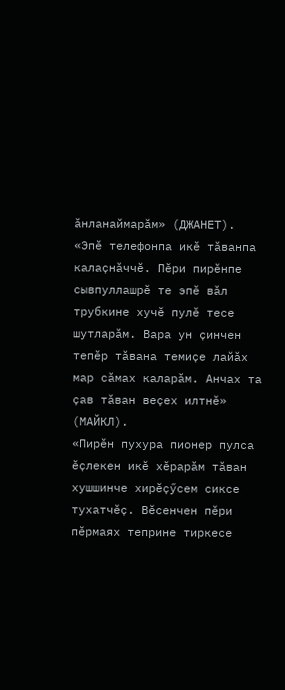ӑнланаймарӑм» (ДЖАНЕТ).
«Эпӗ телефонпа икӗ тӑванпа калаҫнӑччӗ. Пӗри пирӗнпе сывпуллашрӗ те эпӗ вӑл трубкине хучӗ пулӗ тесе шутларӑм. Вара ун ҫинчен тепӗр тӑвана темиҫе лайӑх мар сӑмах каларӑм. Анчах та ҫав тӑван веҫех илтнӗ» (МАЙКЛ).
«Пирӗн пухура пионер пулса ӗҫлекен икӗ хӗрарӑм тӑван хушшинче хирӗҫӳсем сиксе тухатчӗҫ. Вӗсенчен пӗри пӗрмаях теприне тиркесе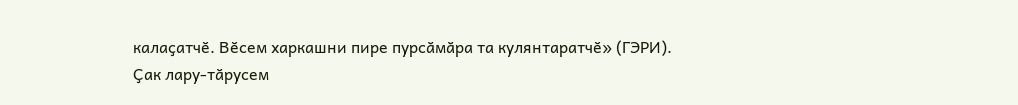калаҫатчӗ. Вӗсем харкашни пире пурсӑмӑра та кулянтаратчӗ» (ГЭРИ).
Ҫак лару-тӑрусем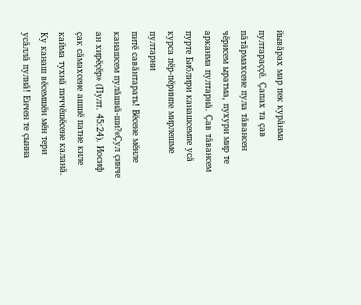йывӑрах мар пек курӑнма пултараҫҫӗ. Ҫапах та ҫав пӑтӑрмахсене пула тӑвансен чӗрисем ыратма, пухури мир те арканма пултарнӑ. Ҫав тӑвансем пурте Библири канашсемпе усӑ курса пӗр-пӗринпе мирлешме пултарни
питӗ савӑнтарать! Вӗсене мӗнле канашсем пулӑшнӑ-ши?«Ҫул ҫинче ан хирӗҫӗр» (Пулт. 45:24). Иосиф ҫак сӑмахсене ашшӗ патне киле кайма тухнӑ пиччӗшӗсене каланӑ. Ку канаш вӗсемшӗн мӗн тери усӑллӑ пулнӑ! Енчен те ҫынна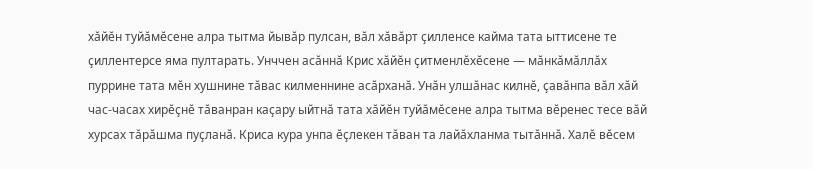хӑйӗн туйӑмӗсене алра тытма йывӑр пулсан, вӑл хӑвӑрт ҫилленсе кайма тата ыттисене те ҫиллентерсе яма пултарать. Унччен асӑннӑ Крис хӑйӗн ҫитменлӗхӗсене — мӑнкӑмӑллӑх пуррине тата мӗн хушнине тӑвас килменнине асӑрханӑ. Унӑн улшӑнас килнӗ, ҫавӑнпа вӑл хӑй час-часах хирӗҫнӗ тӑванран каҫару ыйтнӑ тата хӑйӗн туйӑмӗсене алра тытма вӗренес тесе вӑй хурсах тӑрӑшма пуҫланӑ. Криса кура унпа ӗҫлекен тӑван та лайӑхланма тытӑннӑ. Халӗ вӗсем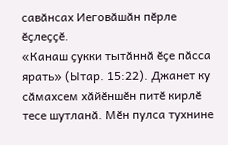савӑнсах Иеговӑшӑн пӗрле ӗҫлеҫҫӗ.
«Канаш ҫукки тытӑннӑ ӗҫе пӑсса ярать» (Ытар. 15:22). Джанет ку сӑмахсем хӑйӗншӗн питӗ кирлӗ тесе шутланӑ. Мӗн пулса тухнине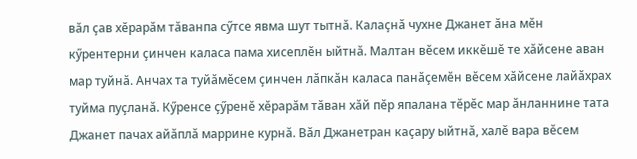вӑл ҫав хӗрарӑм тӑванпа сӳтсе явма шут тытнӑ. Калаҫнӑ чухне Джанет ӑна мӗн кӳрентерни ҫинчен каласа пама хисеплӗн ыйтнӑ. Малтан вӗсем иккӗшӗ те хӑйсене аван мар туйнӑ. Анчах та туйӑмӗсем ҫинчен лӑпкӑн каласа панӑҫемӗн вӗсем хӑйсене лайӑхрах туйма пуҫланӑ. Кӳренсе ҫӳренӗ хӗрарӑм тӑван хӑй пӗр япалана тӗрӗс мар ӑнланнине тата Джанет пачах айӑплӑ маррине курнӑ. Вӑл Джанетран каҫару ыйтнӑ, халӗ вара вӗсем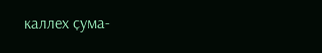каллех ҫума-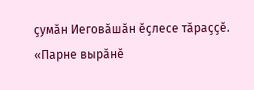ҫумӑн Иеговӑшӑн ӗҫлесе тӑраҫҫӗ.
«Парне вырӑнӗ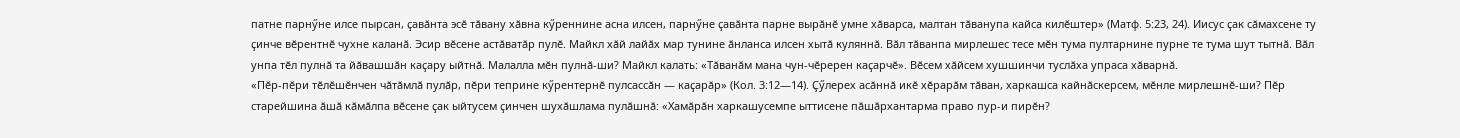патне парнӳне илсе пырсан, ҫавӑнта эсӗ тӑвану хӑвна кӳреннине асна илсен, парнӳне ҫавӑнта парне вырӑнӗ умне хӑварса, малтан тӑванупа кайса килӗштер» (Матф. 5:23, 24). Иисус ҫак сӑмахсене ту ҫинче вӗрентнӗ чухне каланӑ. Эсир вӗсене астӑватӑр пулӗ. Майкл хӑй лайӑх мар тунине ӑнланса илсен хытӑ куляннӑ. Вӑл тӑванпа мирлешес тесе мӗн тума пултарнине пурне те тума шут тытнӑ. Вӑл унпа тӗл пулнӑ та йӑвашшӑн каҫару ыйтнӑ. Малалла мӗн пулнӑ-ши? Майкл калать: «Тӑванӑм мана чун-чӗререн каҫарчӗ». Вӗсем хӑйсем хушшинчи туслӑха упраса хӑварнӑ.
«Пӗр-пӗри тӗлӗшӗнчен чӑтӑмлӑ пулӑр, пӗри теприне кӳрентернӗ пулсассӑн — каҫарӑр» (Кол. 3:12—14). Ҫӳлерех асӑннӑ икӗ хӗрарӑм тӑван, харкашса кайнӑскерсем, мӗнле мирлешнӗ-ши? Пӗр старейшина ӑшӑ кӑмӑлпа вӗсене ҫак ыйтусем ҫинчен шухӑшлама пулӑшнӑ: «Хамӑрӑн харкашусемпе ыттисене пӑшӑрхантарма право пур-и пирӗн?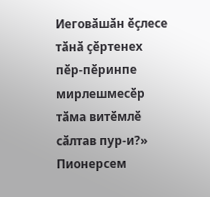Иеговӑшӑн ӗҫлесе тӑнӑ ҫӗртенех пӗр-пӗринпе мирлешмесӗр тӑма витӗмлӗ сӑлтав пур-и?» Пионерсем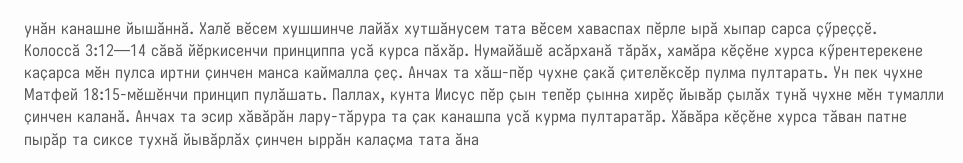унӑн канашне йышӑннӑ. Халӗ вӗсем хушшинче лайӑх хутшӑнусем тата вӗсем хаваспах пӗрле ырӑ хыпар сарса ҫӳреҫҫӗ.
Колоссӑ 3:12—14 сӑвӑ йӗркисенчи принциппа усӑ курса пӑхӑр. Нумайӑшӗ асӑрханӑ тӑрӑх, хамӑра кӗҫӗне хурса кӳрентерекене каҫарса мӗн пулса иртни ҫинчен манса каймалла ҫеҫ. Анчах та хӑш-пӗр чухне ҫакӑ ҫителӗксӗр пулма пултарать. Ун пек чухне Матфей 18:15-мӗшӗнчи принцип пулӑшать. Паллах, кунта Иисус пӗр ҫын тепӗр ҫынна хирӗҫ йывӑр ҫылӑх тунӑ чухне мӗн тумалли ҫинчен каланӑ. Анчах та эсир хӑвӑрӑн лару-тӑрура та ҫак канашпа усӑ курма пултаратӑр. Хӑвӑра кӗҫӗне хурса тӑван патне пырӑр та сиксе тухнӑ йывӑрлӑх ҫинчен ыррӑн калаҫма тата ӑна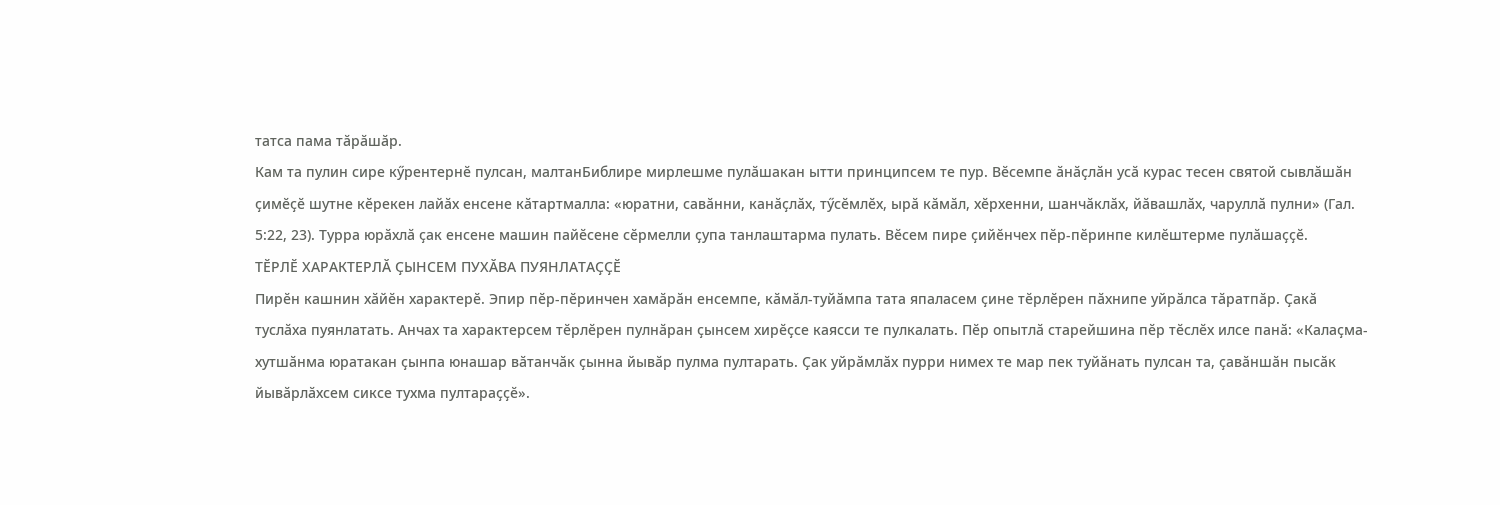татса пама тӑрӑшӑр.
Кам та пулин сире кӳрентернӗ пулсан, малтанБиблире мирлешме пулӑшакан ытти принципсем те пур. Вӗсемпе ӑнӑҫлӑн усӑ курас тесен святой сывлӑшӑн ҫимӗҫӗ шутне кӗрекен лайӑх енсене кӑтартмалла: «юратни, савӑнни, канӑҫлӑх, тӳсӗмлӗх, ырӑ кӑмӑл, хӗрхенни, шанчӑклӑх, йӑвашлӑх, чаруллӑ пулни» (Гал. 5:22, 23). Турра юрӑхлӑ ҫак енсене машин пайӗсене сӗрмелли ҫупа танлаштарма пулать. Вӗсем пире ҫийӗнчех пӗр-пӗринпе килӗштерме пулӑшаҫҫӗ.
ТӖРЛӖ ХАРАКТЕРЛӐ ҪЫНСЕМ ПУХӐВА ПУЯНЛАТАҪҪӖ
Пирӗн кашнин хӑйӗн характерӗ. Эпир пӗр-пӗринчен хамӑрӑн енсемпе, кӑмӑл-туйӑмпа тата япаласем ҫине тӗрлӗрен пӑхнипе уйрӑлса тӑратпӑр. Ҫакӑ туслӑха пуянлатать. Анчах та характерсем тӗрлӗрен пулнӑран ҫынсем хирӗҫсе каясси те пулкалать. Пӗр опытлӑ старейшина пӗр тӗслӗх илсе панӑ: «Калаҫма-хутшӑнма юратакан ҫынпа юнашар вӑтанчӑк ҫынна йывӑр пулма пултарать. Ҫак уйрӑмлӑх пурри нимех те мар пек туйӑнать пулсан та, ҫавӑншӑн пысӑк йывӑрлӑхсем сиксе тухма пултараҫҫӗ».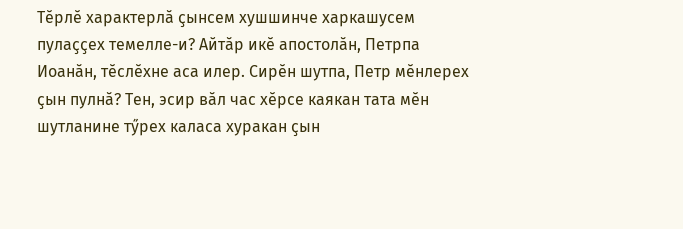Тӗрлӗ характерлӑ ҫынсем хушшинче харкашусем пулаҫҫех темелле-и? Айтӑр икӗ апостолӑн, Петрпа Иоанӑн, тӗслӗхне аса илер. Сирӗн шутпа, Петр мӗнлерех ҫын пулнӑ? Тен, эсир вӑл час хӗрсе каякан тата мӗн шутланине тӳрех каласа хуракан ҫын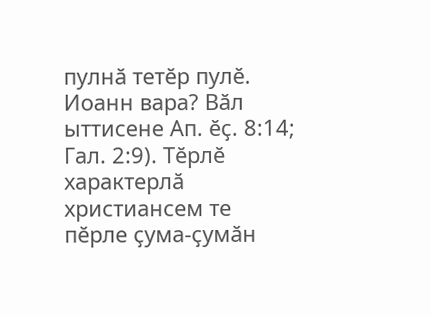пулнӑ тетӗр пулӗ. Иоанн вара? Вӑл ыттисене Ап. ӗҫ. 8:14; Гал. 2:9). Тӗрлӗ характерлӑ христиансем те пӗрле ҫума-ҫумӑн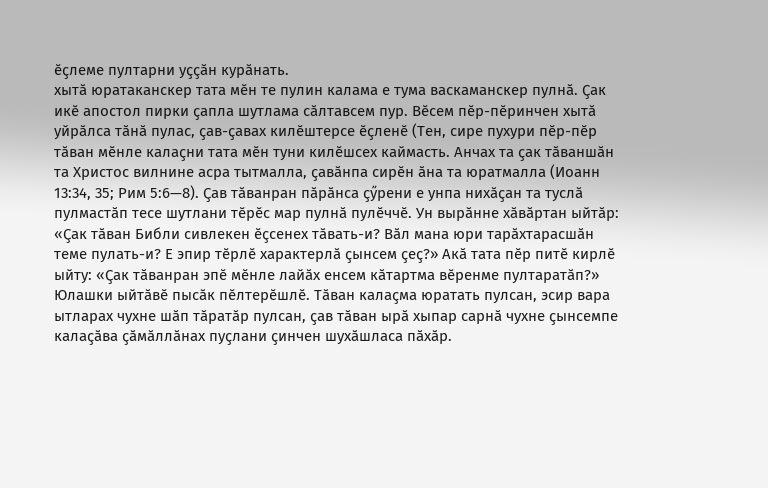ӗҫлеме пултарни уҫҫӑн курӑнать.
хытӑ юратаканскер тата мӗн те пулин калама е тума васкаманскер пулнӑ. Ҫак икӗ апостол пирки ҫапла шутлама сӑлтавсем пур. Вӗсем пӗр-пӗринчен хытӑ уйрӑлса тӑнӑ пулас, ҫав-ҫавах килӗштерсе ӗҫленӗ (Тен, сире пухури пӗр-пӗр тӑван мӗнле калаҫни тата мӗн туни килӗшсех каймасть. Анчах та ҫак тӑваншӑн та Христос вилнине асра тытмалла, ҫавӑнпа сирӗн ӑна та юратмалла (Иоанн 13:34, 35; Рим 5:6—8). Ҫав тӑванран пӑрӑнса ҫӳрени е унпа нихӑҫан та туслӑ пулмастӑп тесе шутлани тӗрӗс мар пулнӑ пулӗччӗ. Ун вырӑнне хӑвӑртан ыйтӑр: «Ҫак тӑван Библи сивлекен ӗҫсенех тӑвать-и? Вӑл мана юри тарӑхтарасшӑн теме пулать-и? Е эпир тӗрлӗ характерлӑ ҫынсем ҫеҫ?» Акӑ тата пӗр питӗ кирлӗ ыйту: «Ҫак тӑванран эпӗ мӗнле лайӑх енсем кӑтартма вӗренме пултаратӑп?»
Юлашки ыйтӑвӗ пысӑк пӗлтерӗшлӗ. Тӑван калаҫма юратать пулсан, эсир вара ытларах чухне шӑп тӑратӑр пулсан, ҫав тӑван ырӑ хыпар сарнӑ чухне ҫынсемпе калаҫӑва ҫӑмӑллӑнах пуҫлани ҫинчен шухӑшласа пӑхӑр.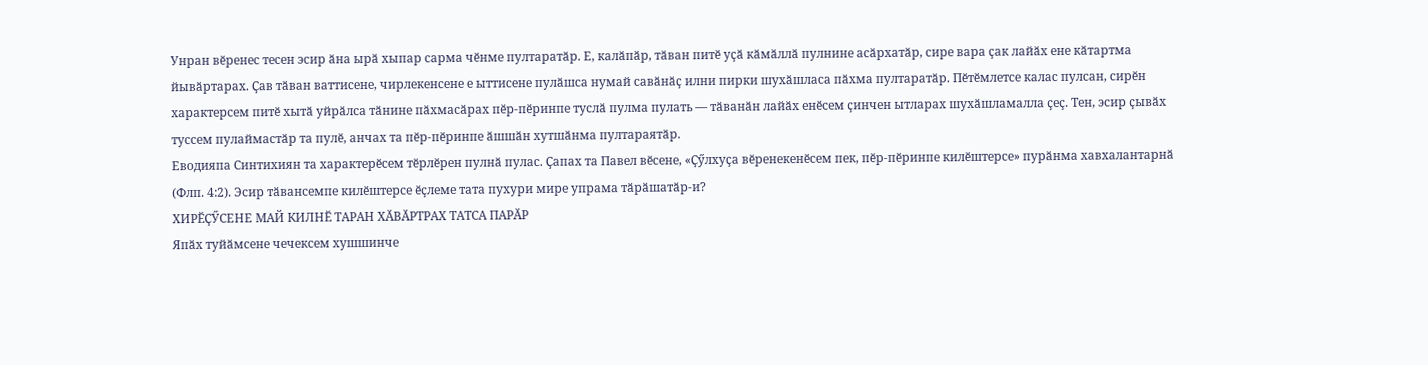Унран вӗренес тесен эсир ӑна ырӑ хыпар сарма чӗнме пултаратӑр. Е, калӑпӑр, тӑван питӗ уҫӑ кӑмӑллӑ пулнине асӑрхатӑр, сире вара ҫак лайӑх ене кӑтартма йывӑртарах. Ҫав тӑван ваттисене, чирлекенсене е ыттисене пулӑшса нумай савӑнӑҫ илни пирки шухӑшласа пӑхма пултаратӑр. Пӗтӗмлетсе калас пулсан, сирӗн характерсем питӗ хытӑ уйрӑлса тӑнине пӑхмасӑрах пӗр-пӗринпе туслӑ пулма пулать — тӑванӑн лайӑх енӗсем ҫинчен ытларах шухӑшламалла ҫеҫ. Тен, эсир ҫывӑх туссем пулаймастӑр та пулӗ, анчах та пӗр-пӗринпе ӑшшӑн хутшӑнма пултараятӑр.
Еводияпа Синтихиян та характерӗсем тӗрлӗрен пулнӑ пулас. Ҫапах та Павел вӗсене, «Ҫӳлхуҫа вӗренекенӗсем пек, пӗр-пӗринпе килӗштерсе» пурӑнма хавхалантарнӑ (Флп. 4:2). Эсир тӑвансемпе килӗштерсе ӗҫлеме тата пухури мире упрама тӑрӑшатӑр-и?
ХИРӖҪӲСЕНЕ МАЙ КИЛНӖ ТАРАН ХӐВӐРТРАХ ТАТСА ПАРӐР
Япӑх туйӑмсене чечексем хушшинче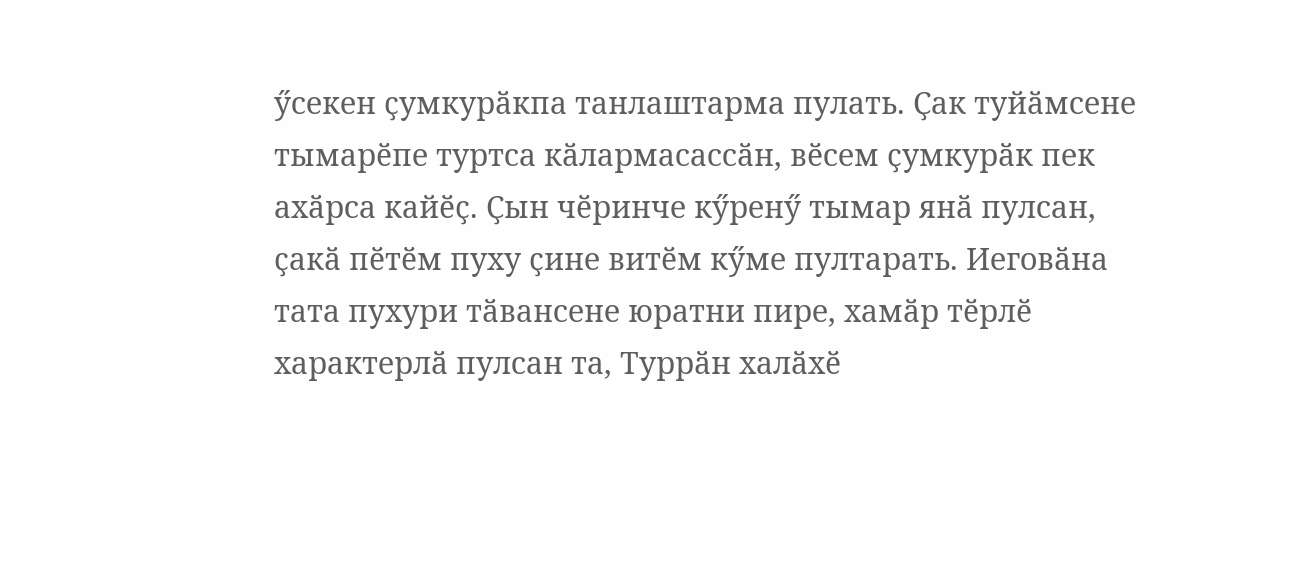ӳсекен ҫумкурӑкпа танлаштарма пулать. Ҫак туйӑмсене тымарӗпе туртса кӑлармасассӑн, вӗсем ҫумкурӑк пек ахӑрса кайӗҫ. Ҫын чӗринче кӳренӳ тымар янӑ пулсан, ҫакӑ пӗтӗм пуху ҫине витӗм кӳме пултарать. Иеговӑна тата пухури тӑвансене юратни пире, хамӑр тӗрлӗ характерлӑ пулсан та, Туррӑн халӑхӗ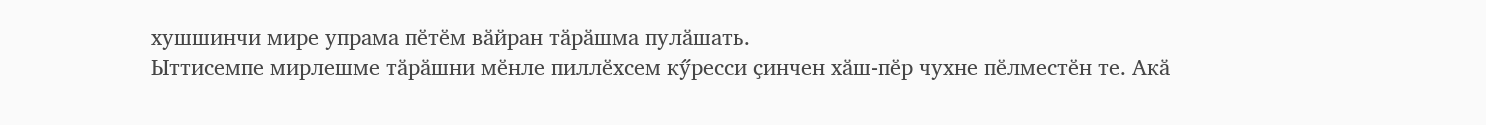хушшинчи мире упрама пӗтӗм вӑйран тӑрӑшма пулӑшать.
Ыттисемпе мирлешме тӑрӑшни мӗнле пиллӗхсем кӳресси ҫинчен хӑш-пӗр чухне пӗлместӗн те. Акӑ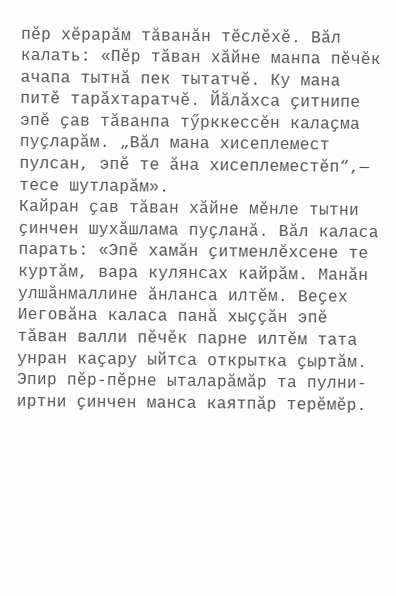пӗр хӗрарӑм тӑванӑн тӗслӗхӗ. Вӑл калать: «Пӗр тӑван хӑйне манпа пӗчӗк ачапа тытнӑ пек тытатчӗ. Ку мана питӗ тарӑхтаратчӗ. Йӑлӑхса ҫитнипе эпӗ ҫав тӑванпа тӳрккессӗн калаҫма пуҫларӑм. „Вӑл мана хисеплемест пулсан, эпӗ те ӑна хисеплеместӗп“,— тесе шутларӑм».
Кайран ҫав тӑван хӑйне мӗнле тытни ҫинчен шухӑшлама пуҫланӑ. Вӑл каласа парать: «Эпӗ хамӑн ҫитменлӗхсене те куртӑм, вара кулянсах кайрӑм. Манӑн улшӑнмаллине ӑнланса илтӗм. Веҫех Иеговӑна каласа панӑ хыҫҫӑн эпӗ тӑван валли пӗчӗк парне илтӗм тата унран каҫару ыйтса открытка ҫыртӑм. Эпир пӗр-пӗрне ыталарӑмӑр та пулни-иртни ҫинчен манса каятпӑр терӗмӗр.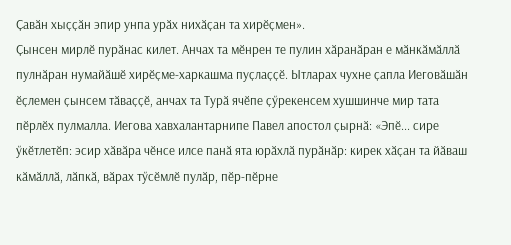Ҫавӑн хыҫҫӑн эпир унпа урӑх нихӑҫан та хирӗҫмен».
Ҫынсен мирлӗ пурӑнас килет. Анчах та мӗнрен те пулин хӑранӑран е мӑнкӑмӑллӑ пулнӑран нумайӑшӗ хирӗҫме-харкашма пуҫлаҫҫӗ. Ытларах чухне ҫапла Иеговӑшӑн ӗҫлемен ҫынсем тӑваҫҫӗ, анчах та Турӑ ячӗпе ҫӳрекенсем хушшинче мир тата пӗрлӗх пулмалла. Иегова хавхалантарнипе Павел апостол ҫырнӑ: «Эпӗ... сире ӳкӗтлетӗп: эсир хӑвӑра чӗнсе илсе панӑ ята юрӑхлӑ пурӑнӑр: кирек хӑҫан та йӑваш кӑмӑллӑ, лӑпкӑ, вӑрах тӳсӗмлӗ пулӑр, пӗр-пӗрне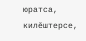юратса, килӗштерсе,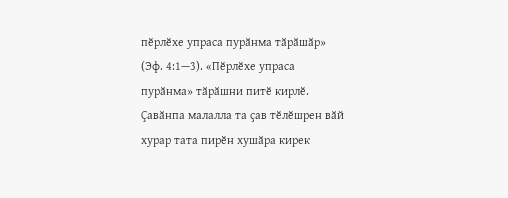пӗрлӗхе упраса пурӑнма тӑрӑшӑр» (Эф. 4:1—3). «Пӗрлӗхе упраса пурӑнма» тӑрӑшни питӗ кирлӗ. Ҫавӑнпа малалла та ҫав тӗлӗшрен вӑй хурар тата пирӗн хушӑра кирек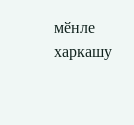мӗнле харкашу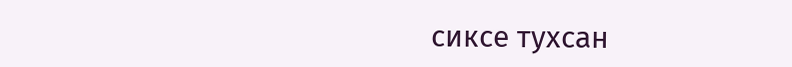сиксе тухсан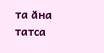та ӑна татса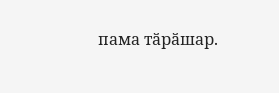пама тӑрӑшар.